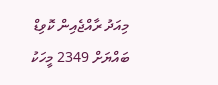މިއަދު ރާއްޖެއިން ކޮވިޑް ބައްޔަށް 2349 މީހަކު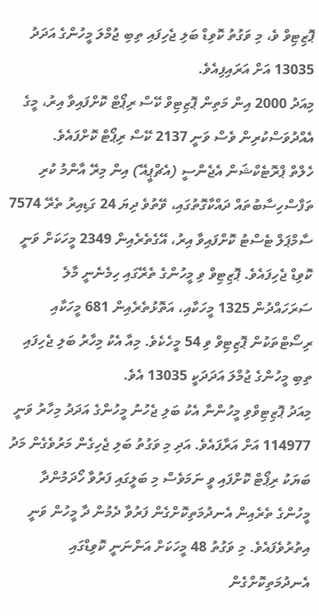ޕޮޒިޓިވް ވެ، މި ވަގުތު ކޮވިޑް ބަލި ޖެހިފައި ތިބި ޖުމްލަ މީހުންގެ އަދަދު 13035 އަށް އަރައިފިއެވެ.
މިއަދު 2000 އިން މަތިން ޕޮޒިޓިވް ކޭސް ރިޕޯޓް ކޮށްފައިވާ އިރު، މީގެ އެއްދުވަސްކުރިން ވެސް ވަނީ 2137 ކޭސް ރިޕޯޓް ކޮށްފައެވެ.
ހެލްތް ޕްރޮޓެކްޝަން އެޖެންސީ (އެޗްޕީއޭ) އިން މިރޭ އާންމު ކުރި ތަފާސްހިސާބުތައް ދައްކާގޮތުގައި، ވޭތުވެ ދިޔަ 24 ގަޑިއިރު ތެރޭ 7574 ސާމްޕަލް ޓެސްޓު ކޮށްފައިވާ އިރު، އޭގެތެރެއިން 2349 މީހަކަށް ވަނީ ކޮވިޑް ޖެހިފައެވެ. ޕޮޒިޓިވް ވި މީހުންގެ ތެރޭގައި ހިމެނެނީ މާލެ ސަރަހައްދުން 1325 މީހަކާއި، އަތޮޅުތެރެއިން 681 މީހަކާއި ރިސޯޓްތަކުން ޕޮޒިޓިވް ވި 54 މީހެކެވެ. މިއާ އެކު މިހާރު ބަލި ޖެހިފައި ތިބި މީހުންގެ ޖުމްލަ އަދަދަކީ 13035 އެވެ.
މިއަދު ޕޮޒިޓިވްވި މީހުންނާ އެކު ބަލި ޖެހުނު މީހުންގެ އަދަދު މިހާރު ވަނީ 114977 އަށް އަރާފައެވެ. އަދި މި ވަގުތު ބަލި ޖެހިގެން މަރުވެގެން މަދު ބަޔަކު ރިޕޯޓް ކޮށްފައި ވީ ނަމަވެސް މި ބަލީގައި ފަރުވާ ހޯދަމުންދާ މީހުންގެ ތެރެއިން އެނދުމަތިކޮށްގެން ފަރުވާ ދެމުން ދާ މީހުން ވަނީ އިތުރުވެފައެވެ. މި ވަގުތު 48 މީހަކަށް އަންނަނީ ކޮވިޑްގައި އެނދުމަތިކޮށްގެން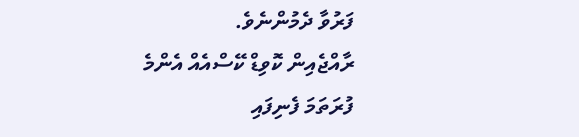ފަރުވާ ދެމުންނެވެ.
ރާއްޖެއިން ކޮވިޑް ކޭސްއެއް އެންމެ ފުރަތަމަ ފެނިފައި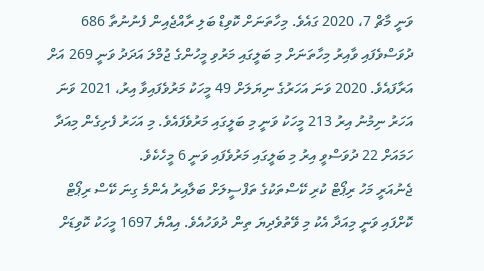ވަނީ މާޗް 7، 2020 ގައެވެ. މިހާތަނަށް ކޮވިޑް ބަލި ރާއްޖެއިން ފެނުނުތާ 686 ދުވަސްވެފައި ވާއިރު މިހާތަނަށް މި ބަލީގައި މަރުވި މީހުންގެ ޖުމްލަ އަދަދު ވަނީ 269 އަށް އަރާފައެވެ. 2020 ވަނަ އަހަރުގެ ނިޔަލަށް 49 މީހަކު މަރުވެފައިވާ އިރު، 2021 ވަނަ އަހަރު ނިމުނު އިރު 213 މީހަކު ވަނީ މި ބަލީގައި މަރުވެފައެވެ. މި އަހަރު ފެށިގެން މިއަދާ ހަމައަށް 22 ދުވަސްވީ އިރު މި ބަލީގައި މަރުވެފައި ވަނީ 6 މީހެކެވެ.
ޖެނުއަރީ މަހު ރިޕޯޓް ކުރި ކޭސްތަކުގެ ތަފްސީލަށް ބަލާއިރު އެންމެ ގިނަ ކޭސް ރިޕޯޓް ކޮށްފައި ވަނީ މިއަދާ އެކު މި ވޭތުވެދިޔަ ތިން ދުވަހުއެވެ. އިއްޔެ 1697 މީހަކު ކޮވިޑަށް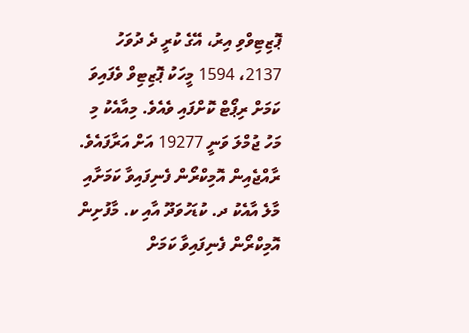ޕޮޒިޓިވްވި އިރު، އޭގެ ކުރީ ދެ ދުވަހު 2137، 1594 މީހަކު ޕޮޒިޓިވް ވެފައިވަ ކަމަށް ރިޕޯޓް ކޮށްފައި ވެއެވެ. މިއާއެކު މި މަހު ޖުމްލަ ވަނީ 19277 އަށް އަރާފައެވެ.
ރާއްޖެއިން އޮމިކްރޯން ފެނިފައިވާ ކަމަށާއި މާލެ އާއެކު ދ. ކުޑަހުވަދޫ އާއި ކ. މާފުށިން އޮމިކްރޯން ފެނިފައިވާ ކަމަށް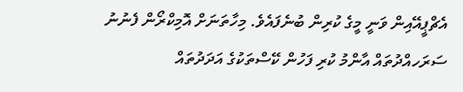އެޗްޕީއޭއިން ވަނީ މީގެ ކުރިން ބުނެފައެވެ. މިހާތަނަށް އޮމިކްރޯން ފެނުނު ސަރަހއްދުތައް އާންމު ކުރި ފަހުން ކޭސްތަކުގެ އަދަދުތައް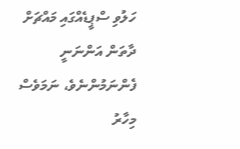ހަލުވި ސްޕީޑެއްގައި މައްޗަށް ދާތަން އަންނަނީ ފެންނަމުންނެވެ، ނަމަވެސް މިހާރު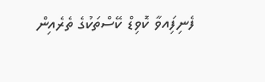ފެނިފަިއވާ ކޮވިޑް ކޭސްތަކުގެ ތެރެއިން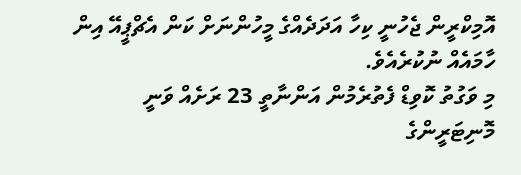އޮމިކްރީން ޖެހުނީ ކިހާ އަދަދެއްގެ މީހުންނަށް ކަން އެޗްޕީއޭ އިން ހާމައެއް ނުކުރެއެވެ.
މި ވަގުތު ކޮވިޑް ފެތުރެމުން އަންނާތީ 23 ރަށެއް ވަނީ މޮނިޓަރީންގެ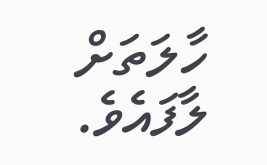ހާލަތަށް ލާފައެވެ.